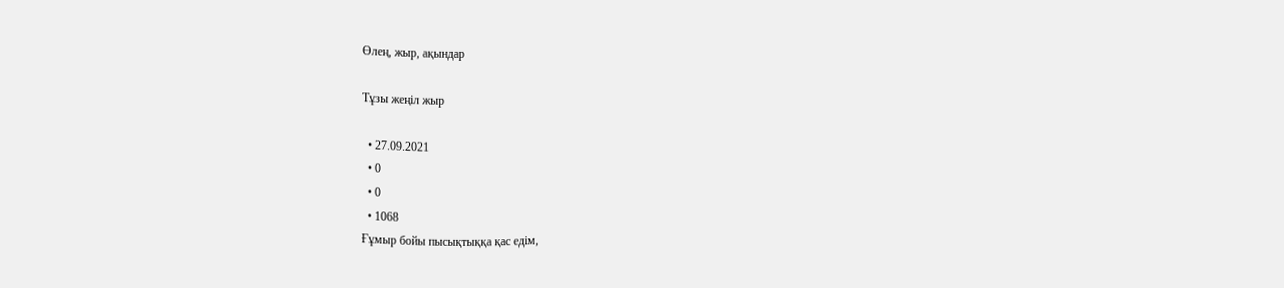Өлең, жыр, ақындар

Тұзы жеңіл жыр

  • 27.09.2021
  • 0
  • 0
  • 1068
Ғұмыр бойы пысықтыққа қас едім,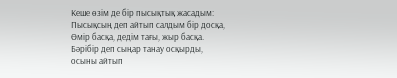Кеше өзім де бір пысықтық жасадым:
Пысықсың деп айтып салдым бір досқа,
Өмір басқа, дедім тағы, жыр басқа.
Бәрібір деп сыңар танау осқырды,
осыны айтып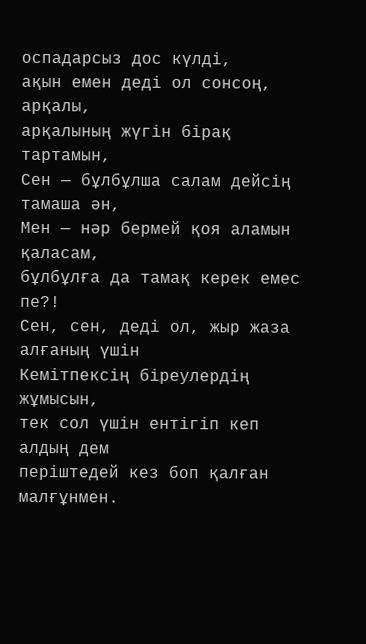оспадарсыз дос күлді,
ақын емен деді ол сонсоң, арқалы,
арқалының жүгін бірақ тартамын,
Сен — бұлбұлша салам дейсің тамаша ән,
Мен — нәр бермей қоя аламын қаласам,
бұлбұлға да тамақ керек емес пе?!
Сен, сен, деді ол, жыр жаза алғаның үшін
Кемітпексің біреулердің жұмысын,
тек сол үшін ентігіп кеп алдың дем
періштедей кез боп қалған малғұнмен.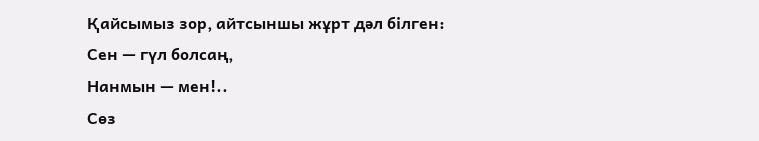Қайсымыз зор, айтсыншы жұрт дәл білген:
Сен — гүл болсаң,
Нанмын — мен!..
Сөз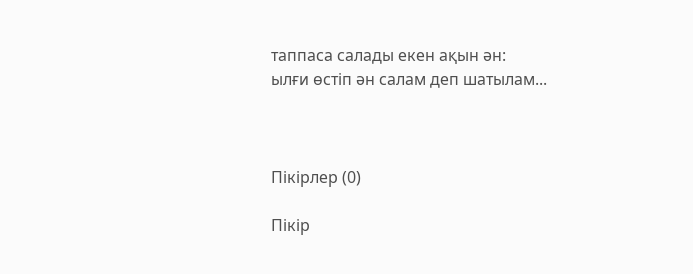таппаса салады екен ақын ән:
ылғи өстіп ән салам деп шатылам...



Пікірлер (0)

Пікір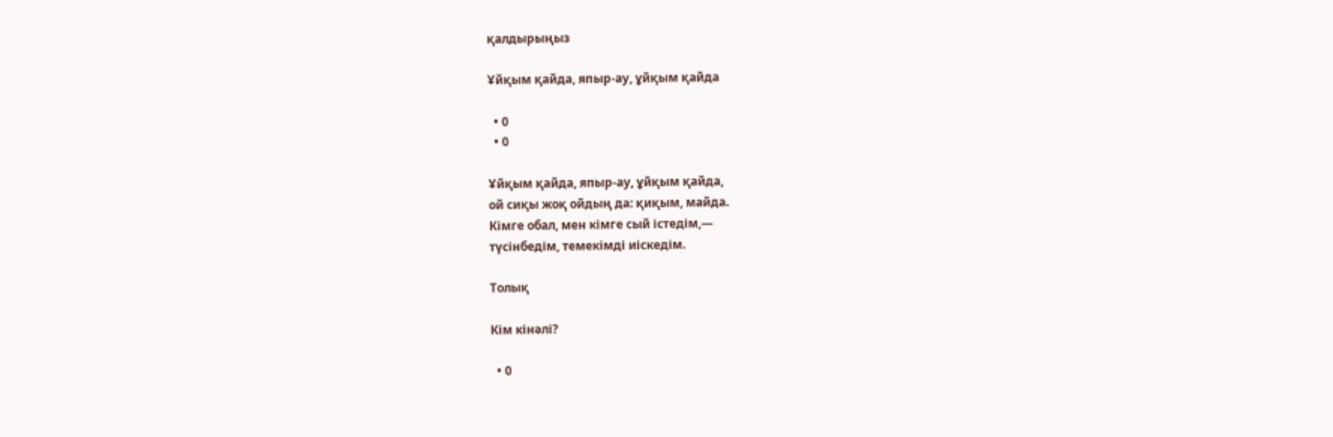қалдырыңыз

Ұйқым қайда, япыр-ау, ұйқым қайда

  • 0
  • 0

Ұйқым қайда, япыр-ау, ұйқым қайда,
ой сиқы жоқ ойдың да: қиқым, майда.
Кімге обал, мен кімге сый істедім,—
түсінбедім, темекімді иіскедім.

Толық

Кім кінәлі?

  • 0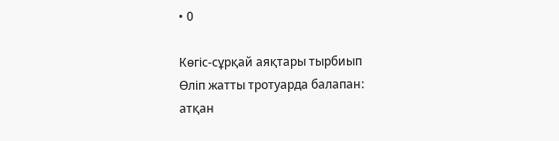• 0

Көгіс-сұрқай аяқтары тырбиып
Өліп жатты тротуарда балапан:
атқан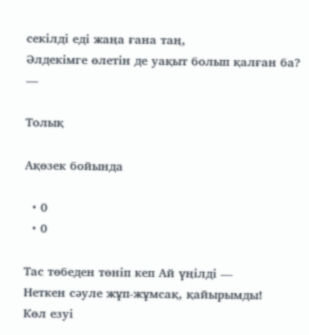секілді еді жаңа ғана таң,
Әлдекімге өлетін де уақыт болып қалған ба? —

Толық

Ақөзек бойында

  • 0
  • 0

Тас төбеден төніп кеп Ай үңілді —
Неткен сәуле жұп-жұмсақ, қайырымды!
Көл езуі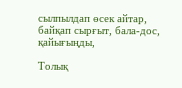сылпылдап өсек айтар,
байқап сырғыт, бала-дос, қайығыңды,

Толық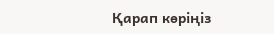Қарап көріңіз